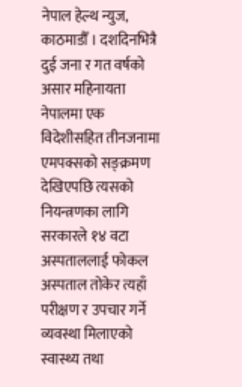नेपाल हेल्थ न्युज, काठमाडौँ । दशदिनभित्रै दुई जना र गत वर्षको असार महिनायता नेपालमा एक विदेशीसहित तीनजनामा एमपक्सको सङ्क्रमण देखिएपछि त्यसको नियन्त्रणका लागि सरकारले १४ वटा अस्पताललाई फोकल अस्पताल तोकेर त्यहाँ परीक्षण र उपचार गर्ने व्यवस्था मिलाएको स्वास्थ्य तथा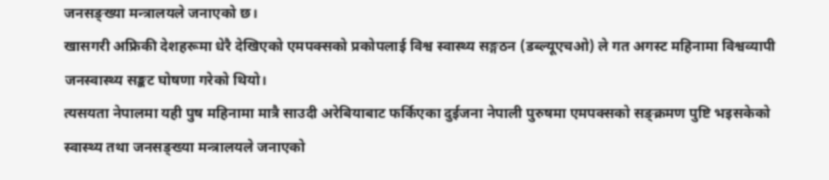जनसङ्ख्या मन्त्रालयले जनाएको छ।
खासगरी अफ्रिकी देशहरूमा धेरै देखिएको एमपक्सको प्रकोपलाई विश्व स्वास्थ्य सङ्गठन (डब्ल्यूएचओ) ले गत अगस्ट महिनामा विश्वव्यापी जनस्वास्थ्य सङ्कट घोषणा गरेको थियो।
त्यसयता नेपालमा यही पुष महिनामा मात्रै साउदी अरेबियाबाट फर्किएका दुईजना नेपाली पुरुषमा एमपक्सको सङ्क्रमण पुष्टि भइसकेको स्वास्थ्य तथा जनसङ्ख्या मन्त्रालयले जनाएको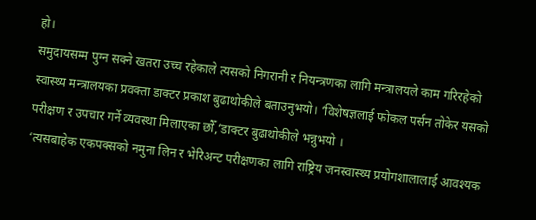हो।
समुदायसम्म पुग्न सक्ने खतरा उच्च रहेकाले त्यसको निगरानी र नियन्त्रणका लागि मन्त्रालयले काम गरिरहेको स्वास्थ्य मन्त्रालयका प्रवक्ता डाक्टर प्रकाश बुढाथोकीले बताउनुभयो। ‘विशेषज्ञलाई फोकल पर्सन तोकेर यसको परीक्षण र उपचार गर्ने व्यवस्था मिलाएका छौँ,’डाक्टर बुढाथोकीले भन्नुभयो ।
‘त्यसबाहेक एकपक्सको नमुना लिन र भेरिअन्ट परीक्षणका लागि राष्ट्रिय जनस्वास्थ्य प्रयोगशालालाई आवश्यक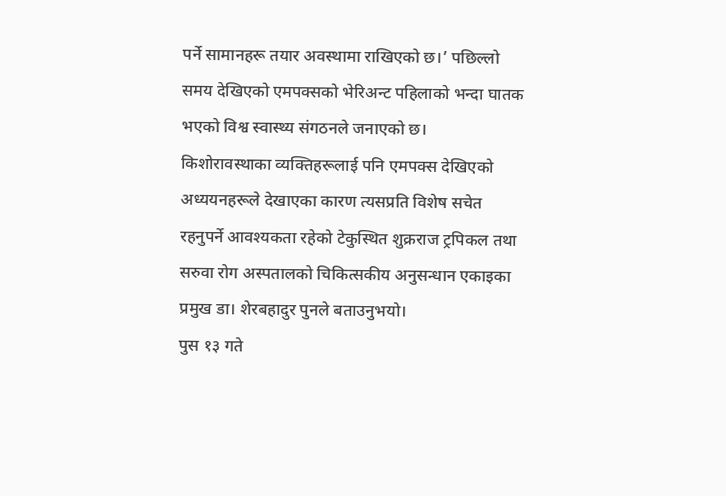पर्ने सामानहरू तयार अवस्थामा राखिएको छ।’ पछिल्लो समय देखिएको एमपक्सको भेरिअन्ट पहिलाको भन्दा घातक भएको विश्व स्वास्थ्य संगठनले जनाएको छ।
किशोरावस्थाका व्यक्तिहरूलाई पनि एमपक्स देखिएको अध्ययनहरूले देखाएका कारण त्यसप्रति विशेष सचेत रहनुपर्ने आवश्यकता रहेको टेकुस्थित शुक्रराज ट्रपिकल तथा सरुवा रोग अस्पतालको चिकित्सकीय अनुसन्धान एकाइका प्रमुख डा। शेरबहादुर पुनले बताउनुभयो।
पुस १३ गते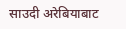साउदी अरेबियाबाट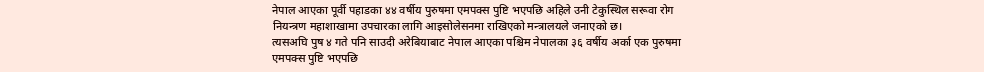नेपाल आएका पूर्वी पहाडका ४४ वर्षीय पुरुषमा एमपक्स पुष्टि भएपछि अहिले उनी टेकुस्थिल सरूवा रोग नियन्त्रण महाशाखामा उपचारका लागि आइसोलेसनमा राखिएको मन्त्रालयले जनाएको छ।
त्यसअघि पुष ४ गते पनि साउदी अरेबियाबाट नेपाल आएका पश्चिम नेपालका ३६ वर्षीय अर्का एक पुरुषमा एमपक्स पुष्टि भएपछि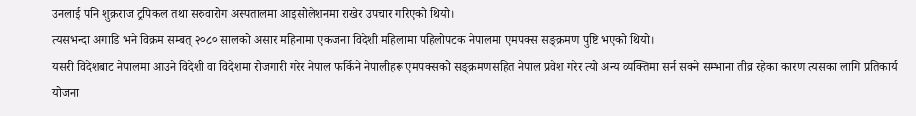उनलाई पनि शुक्रराज ट्रपिकल तथा सरुवारोग अस्पतालमा आइसोलेशनमा राखेर उपचार गरिएको थियो।
त्यसभन्दा अगाडि भने विक्रम सम्बत् २०८० सालको असार महिनामा एकजना विदेशी महिलामा पहिलोपटक नेपालमा एमपक्स सङ्क्रमण पुष्टि भएको थियो।
यसरी विदेशबाट नेपालमा आउने विदेशी वा विदेशमा रोजगारी गरेर नेपाल फर्किने नेपालीहरू एमपक्सको सङ्क्रमणसहित नेपाल प्रवेश गरेर त्यो अन्य व्यक्तिमा सर्न सक्ने सम्भाना तीव्र रहेका कारण त्यसका लागि प्रतिकार्य योजना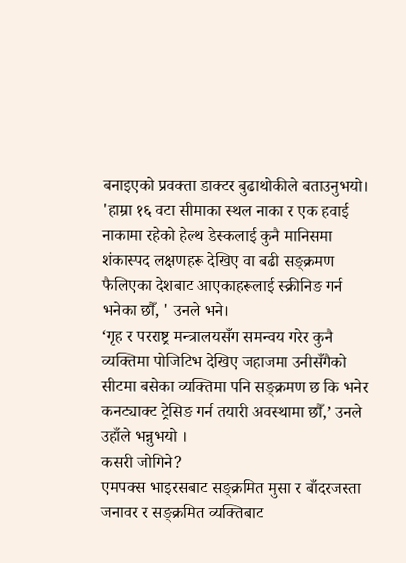बनाइएको प्रवक्ता डाक्टर बुढाथोकीले बताउनुभयो।
'हाम्रा १६ वटा सीमाका स्थल नाका र एक हवाई नाकामा रहेको हेल्थ डेस्कलाई कुनै मानिसमा शंकास्पद लक्षणहरू देखिए वा बढी सङ्क्रमण फैलिएका देशबाट आएकाहरूलाई स्क्रीनिङ गर्न भनेका छौँ, ' उनले भने।
‘गृह र परराष्ट्र मन्त्रालयसँग समन्वय गरेर कुनै व्यक्तिमा पोजिटिभ देखिए जहाजमा उनीसँगैको सीटमा बसेका व्यक्तिमा पनि सङ्क्रमण छ कि भनेर कनट्याक्ट ट्रेसिङ गर्न तयारी अवस्थामा छौँ,’ उनले उहाँले भन्नुभयो ।
कसरी जोगिने?
एमपक्स भाइरसबाट सङ्क्रमित मुसा र बाँदरजस्ता जनावर र सङ्क्रमित व्यक्तिबाट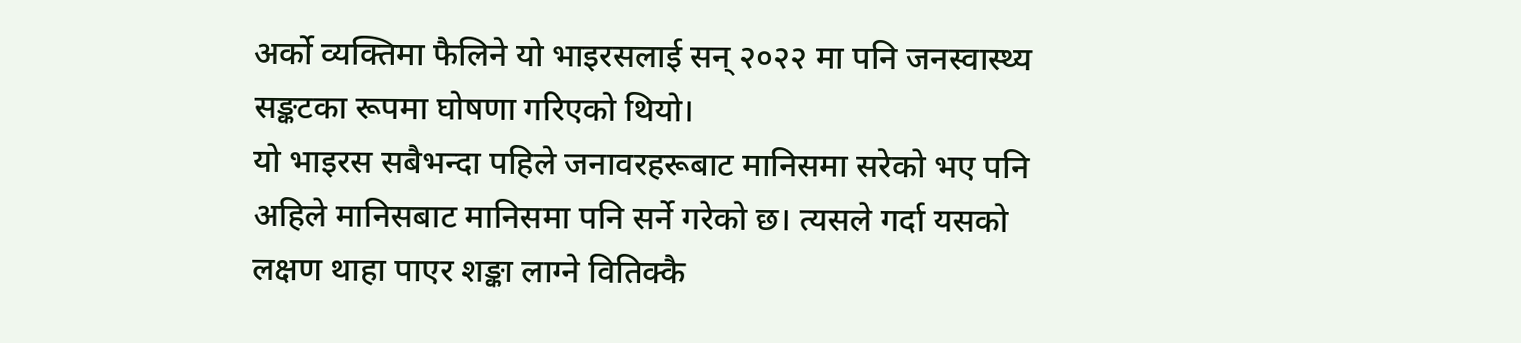अर्को व्यक्तिमा फैलिने यो भाइरसलाई सन् २०२२ मा पनि जनस्वास्थ्य सङ्कटका रूपमा घोषणा गरिएको थियो।
यो भाइरस सबैभन्दा पहिले जनावरहरूबाट मानिसमा सरेको भए पनि अहिले मानिसबाट मानिसमा पनि सर्ने गरेको छ। त्यसले गर्दा यसको लक्षण थाहा पाएर शङ्का लाग्ने वितिक्कै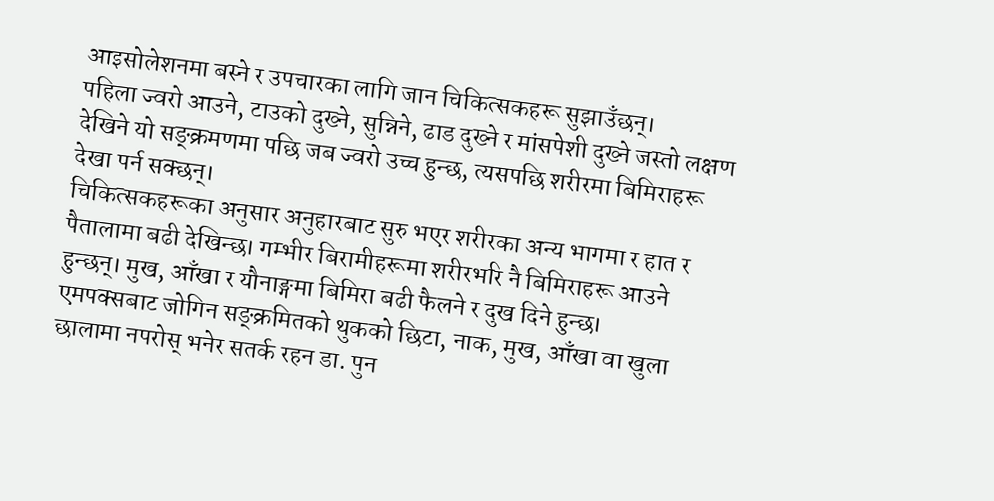आइसोलेशनमा बस्ने र उपचारका लागि जान चिकित्सकहरू सुझाउँछन्।
पहिला ज्वरो आउने, टाउको दुख्ने, सुन्निने, ढाड दुख्ने र मांसपेशी दुख्ने जस्तो लक्षण देखिने यो सङ्क्रमणमा पछि जब ज्वरो उच्च हुन्छ, त्यसपछि शरीरमा बिमिराहरू देखा पर्न सक्छन्।
चिकित्सकहरूका अनुसार अनुहारबाट सुरु भएर शरीरका अन्य भागमा र हात र पैतालामा बढी देखिन्छ। गम्भीर बिरामीहरूमा शरीरभरि नै बिमिराहरू आउने हुन्छन्। मुख, आँखा र यौनाङ्गमा बिमिरा बढी फैलने र दुख दिने हुन्छ।
एमपक्सबाट जोगिन सङ्क्रमितको थुकको छिटा, नाक, मुख, आँखा वा खुला छालामा नपरोस् भनेर सतर्क रहन डा. पुन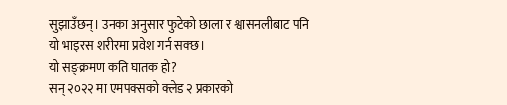सुझाउँछन्। उनका अनुसार फुटेको छाला र श्वासनलीबाट पनि यो भाइरस शरीरमा प्रवेश गर्न सक्छ।
यो सङ्क्रमण कति घातक हो?
सन् २०२२ मा एमपक्सको क्लेड २ प्रकारको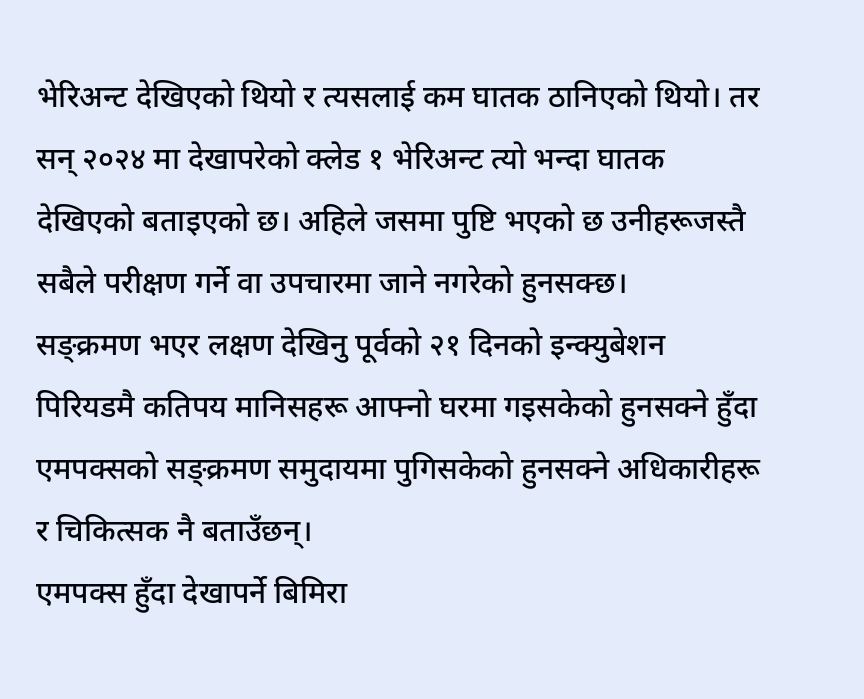भेरिअन्ट देखिएको थियो र त्यसलाई कम घातक ठानिएको थियो। तर सन् २०२४ मा देखापरेको क्लेड १ भेरिअन्ट त्यो भन्दा घातक देखिएको बताइएको छ। अहिले जसमा पुष्टि भएको छ उनीहरूजस्तै सबैले परीक्षण गर्ने वा उपचारमा जाने नगरेको हुनसक्छ।
सङ्क्रमण भएर लक्षण देखिनु पूर्वको २१ दिनको इन्क्युबेशन पिरियडमै कतिपय मानिसहरू आफ्नो घरमा गइसकेको हुनसक्ने हुँदा एमपक्सको सङ्क्रमण समुदायमा पुगिसकेको हुनसक्ने अधिकारीहरू र चिकित्सक नै बताउँछन्।
एमपक्स हुँदा देखापर्ने बिमिरा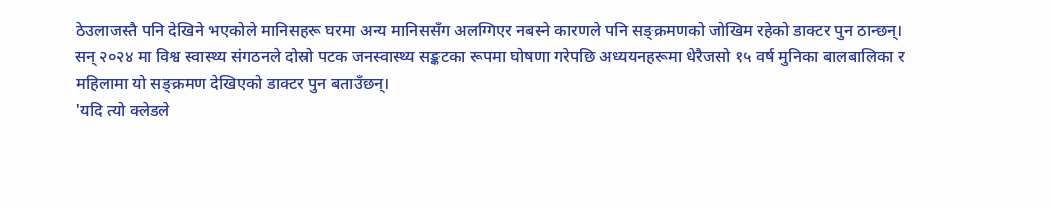ठेउलाजस्तै पनि देखिने भएकोले मानिसहरू घरमा अन्य मानिससँग अलग्गिएर नबस्ने कारणले पनि सङ्क्रमणको जोखिम रहेको डाक्टर पुन ठान्छन्।
सन् २०२४ मा विश्व स्वास्थ्य संगठनले दोस्रो पटक जनस्वास्थ्य सङ्कटका रूपमा घोषणा गरेपछि अध्ययनहरूमा धेरैजसो १५ वर्ष मुनिका बालबालिका र महिलामा यो सङ्क्रमण देखिएको डाक्टर पुन बताउँछन्।
'यदि त्यो क्लेडले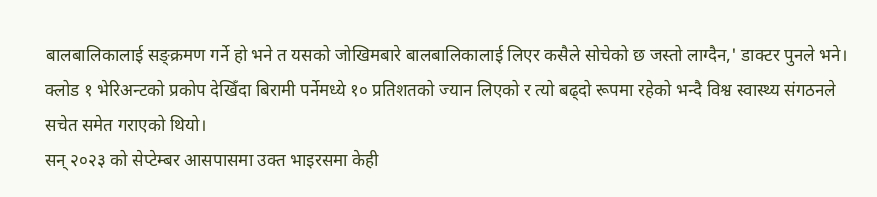बालबालिकालाई सङ्क्रमण गर्ने हो भने त यसको जोखिमबारे बालबालिकालाई लिएर कसैले सोचेको छ जस्तो लाग्दैन,' डाक्टर पुनले भने।
क्लोड १ भेरिअन्टको प्रकोप देखिँदा बिरामी पर्नेमध्ये १० प्रतिशतको ज्यान लिएको र त्यो बढ्दो रूपमा रहेको भन्दै विश्व स्वास्थ्य संगठनले सचेत समेत गराएको थियो।
सन् २०२३ को सेप्टेम्बर आसपासमा उक्त भाइरसमा केही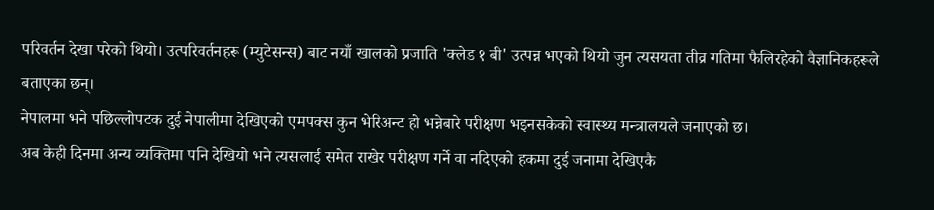परिवर्तन देखा परेको थियो। उत्परिवर्तनहरू (म्युटेसन्स) बाट नयाँ खालको प्रजाति 'क्लेड १ बी' उत्पन्न भएको थियो जुन त्यसयता तीव्र गतिमा फैलिरहेको वैज्ञानिकहरूले बताएका छन्।
नेपालमा भने पछिल्लोपटक दुई नेपालीमा देखिएको एमपक्स कुन भेरिअन्ट हो भन्नेबारे परीक्षण भइनसकेको स्वास्थ्य मन्त्रालयले जनाएको छ।
अब केही दिनमा अन्य व्यक्तिमा पनि देखियो भने त्यसलाई समेत राखेर परीक्षण गर्ने वा नदिएको हकमा दुई जनामा देखिएकै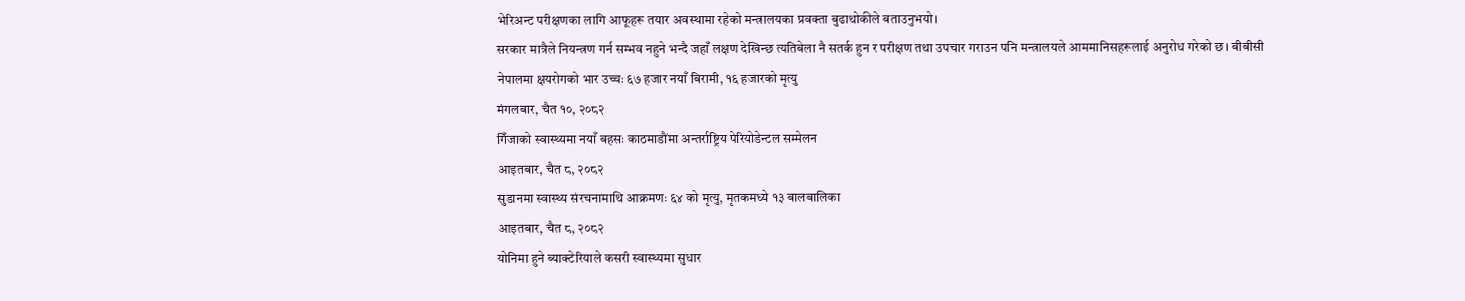भेरिअन्ट परीक्षणका लागि आफूहरू तयार अवस्थामा रहेको मन्त्रालयका प्रवक्ता बुढाथोकीले बताउनुभयो।
सरकार मात्रैले नियन्त्रण गर्न सम्भव नहुने भन्दै जहाँ लक्षण देखिन्छ त्यतिबेला नै सतर्क हुन र परीक्षण तथा उपचार गराउन पनि मन्त्रालयले आममानिसहरूलाई अनुरोध गरेको छ। बीबीसी
नेपालमा क्षयरोगको भार उच्चः ६७ हजार नयाँ बिरामी, १६ हजारको मृत्यु
मंगलबार, चैत १०, २०८२
गिँजाको स्वास्थ्यमा नयाँ बहसः काठमाडौंमा अन्तर्राष्ट्रिय पेरियोडेन्टल सम्मेलन
आइतबार, चैत ८, २०८२
सुडानमा स्वास्थ्य संरचनामाथि आक्रमणः ६४ को मृत्यु, मृतकमध्ये १३ बालबालिका
आइतबार, चैत ८, २०८२
योनिमा हुने ब्याक्टेरियाले कसरी स्वास्थ्यमा सुधार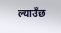ल्याउँछ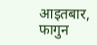आइतबार, फागुन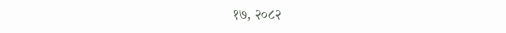१७, २०८२